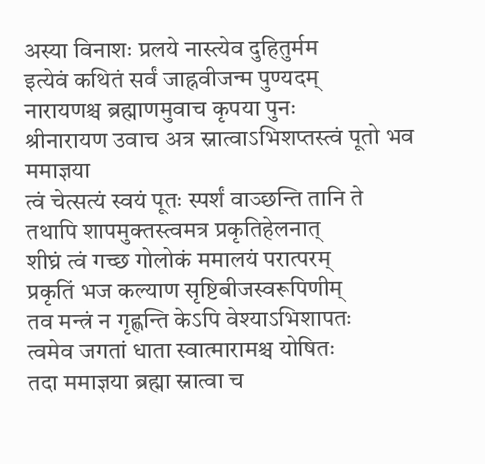अस्या विनाशः प्रलये नास्त्येव दुहितुर्मम
इत्येवं कथितं सर्वं जाह्नवीजन्म पुण्यदम्
नारायणश्च ब्रह्माणमुवाच कृपया पुनः
श्रीनारायण उवाच अत्र स्नात्वाऽभिशप्तस्त्वं पूतो भव ममाज्ञया
त्वं चेत्सत्यं स्वयं पूतः स्पर्शं वाञ्छन्ति तानि ते
तथापि शापमुक्तस्त्वमत्र प्रकृतिहेलनात्
शीघ्रं त्वं गच्छ गोलोकं ममालयं परात्परम्
प्रकृतिं भज कल्याण सृष्टिबीजस्वरूपिणीम्
तव मन्त्रं न गृह्णन्ति केऽपि वेश्याऽभिशापतः
त्वमेव जगतां धाता स्वात्मारामश्च योषितः
तदा ममाज्ञया ब्रह्मा स्नात्वा च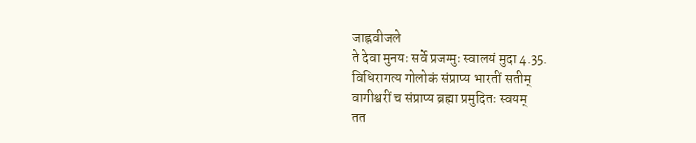जाह्नवीजले
ते देवा मुनयः सर्वे प्रजग्मुः स्वालयं मुदा 4.35.
विधिरागत्य गोलोकं संप्राप्य भारतीं सतीम्
वागीश्वरीं च संप्राप्य ब्रह्मा प्रमुदितः स्वयम्
तत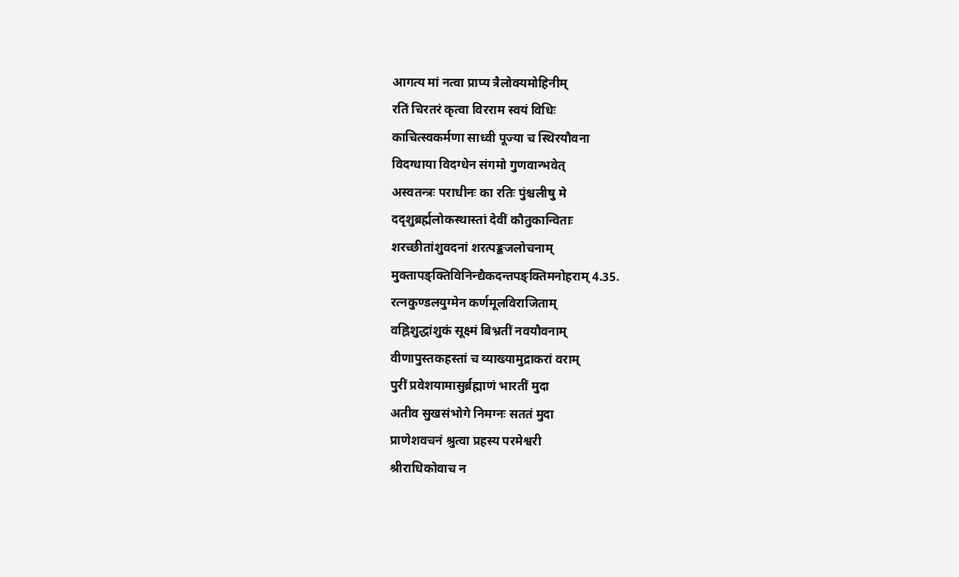आगत्य मां नत्वा प्राप्य त्रैलोक्यमोहिनीम्
रतिं चिरतरं कृत्वा विरराम स्वयं विधिः
काचित्स्वकर्मणा साध्वी पूज्या च स्थिरयौवना
विदग्धाया विदग्धेन संगमो गुणवान्भवेत्
अस्वतन्त्रः पराधीनः का रतिः पुंश्चलीषु मे
ददृशुब्रर्ह्मलोकस्थास्तां देवीं कौतुकान्विताः
शरच्छीतांशुवदनां शरत्पङ्कजलोचनाम्
मुक्तापङ्क्तिविनिन्द्यैकदन्तपङ्क्तिमनोहराम् 4.35.
रत्नकुण्डलयुग्मेन कर्णमूलविराजिताम्
वह्निशुद्धांशुकं सूक्ष्मं बिभ्रतीं नवयौवनाम्
वीणापुस्तकहस्तां च व्याख्यामुद्राकरां वराम्
पुरीं प्रवेशयामासुर्ब्रह्माणं भारतीं मुदा
अतीव सुखसंभोगे निमग्नः सततं मुदा
प्राणेशवचनं श्रुत्वा प्रहस्य परमेश्वरी
श्रीराधिकोवाच न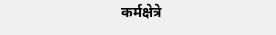कर्मक्षेत्रे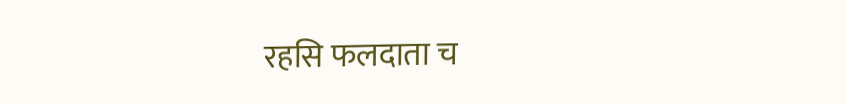रहसि फलदाता च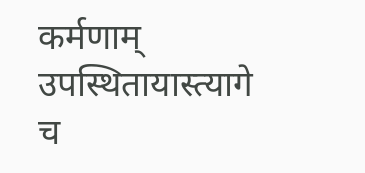कर्मणाम्
उपस्थितायास्त्यागे च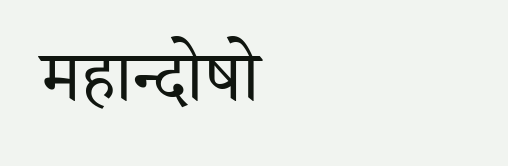महान्दोषो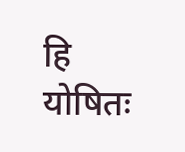हि योषितः